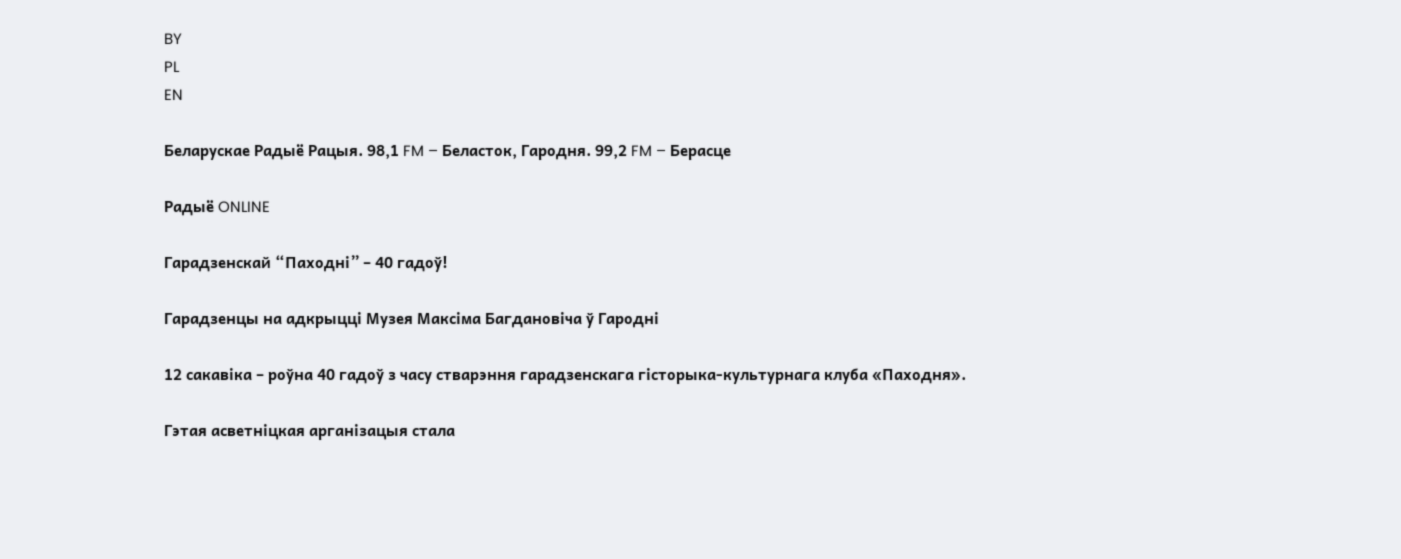BY
PL
EN

Беларускае Радыё Рацыя. 98,1 FM – Беласток, Гародня. 99,2 FM – Берасце

Радыё ONLINE

Гарадзенскай “Паходні” – 40 гадоў!

Гарадзенцы на адкрыцці Музея Максіма Багдановіча ў Гародні

12 сакавіка – роўна 40 гадоў з часу стварэння гарадзенскага гісторыка-культурнага клуба «Паходня».

Гэтая асветніцкая арганізацыя стала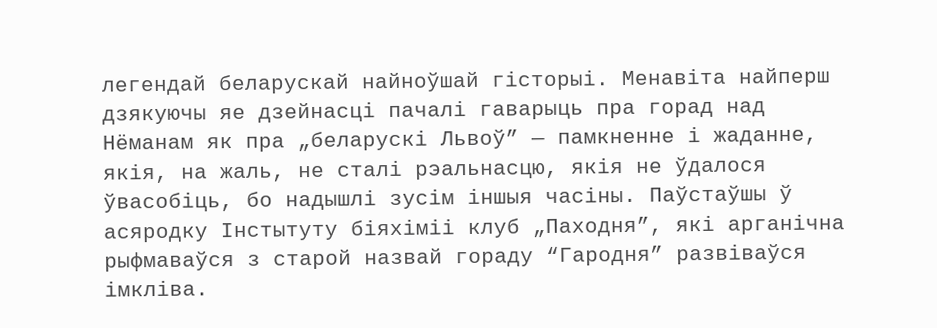легендай беларускай найноўшай гісторыі. Менавіта найперш дзякуючы яе дзейнасці пачалі гаварыць пра горад над Нёманам як пра „беларускі Львоў” — памкненне і жаданне, якія, на жаль, не сталі рэальнасцю, якія не ўдалося ўвасобіць, бо надышлі зусім іншыя часіны. Паўстаўшы ў асяродку Інстытуту біяхіміі клуб „Паходня”, які арганічна рыфмаваўся з старой назвай гораду “Гародня” развіваўся імкліва.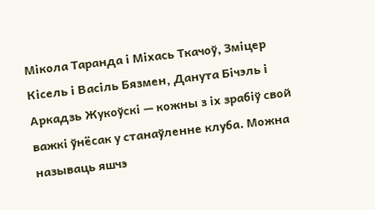Мікола Таранда і Міхась Ткачоў, Зміцер Кісель і Васіль Бязмен, Данута Бічэль і Аркадзь Жукоўскі — кожны з іх зрабіў свой важкі ўнёсак у станаўленне клуба. Можна называць яшчэ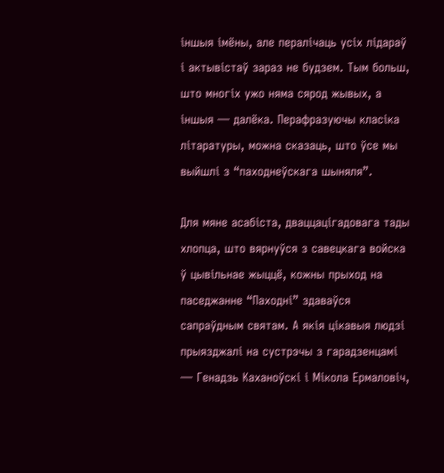іншыя імёны, але пералічаць усіх лідараў і актывістаў зараз не будзем. Тым больш, што многіх ужо няма сярод жывых, а іншыя — далёка. Перафразуючы класіка літаратуры, можна сказаць, што ўсе мы выйшлі з “паходнеўскага шыняля”.

Для мяне асабіста, дваццацігадовага тады хлопца, што вярнуўся з савецкага войска ў цывільнае жыццё, кожны прыход на паседжанне “Паходні” здаваўся сапраўдным святам. А якія цікавыя людзі прыязджалі на сустрэчы з гарадзенцамі — Генадзь Каханоўскі і Мікола Ермаловіч,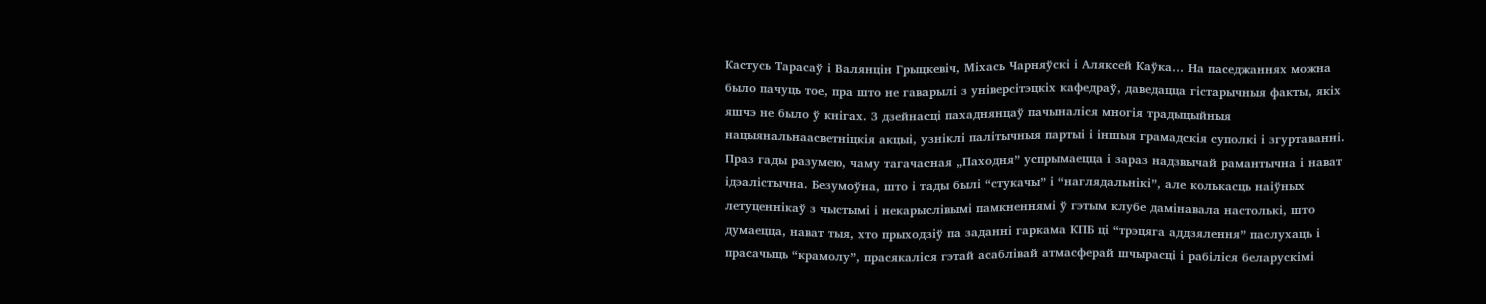Кастусь Тарасаў і Валянцін Грыцкевіч, Міхась Чарняўскі і Аляксей Каўка… На паседжаннях можна было пачуць тое, пра што не гаварылі з універсітэцкіх кафедраў, даведацца гістарычныя факты, якіх яшчэ не было ў кнігах. З дзейнасці пахаднянцаў пачыналіся многія традыцыйныя нацыянальнаасветніцкія акцыі, узніклі палітычныя партыі і іншыя грамадскія суполкі і згуртаванні. Праз гады разумею, чаму тагачасная „Паходня” успрымаецца і зараз надзвычай рамантычна і нават ідэалістычна. Безумоўна, што і тады былі “стукачы” і “наглядальнікі”, але колькасць наіўных летуценнікаў з чыстымі і некарыслівымі памкненнямі ў гэтым клубе дамінавала настолькі, што думаецца, нават тыя, хто прыходзіў па заданні гаркама КПБ ці “трэцяга аддзялення” паслухаць і прасачыць “крамолу”, прасякаліся гэтай асаблівай атмасферай шчырасці і рабіліся беларускімі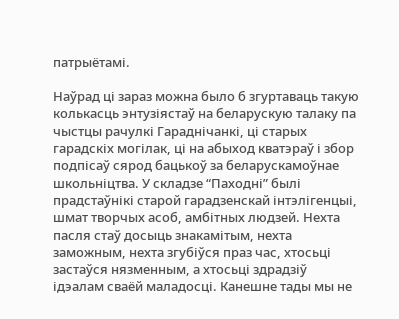патрыётамі.

Наўрад ці зараз можна было б згуртаваць такую колькасць энтузіястаў на беларускую талаку па чыстцы рачулкі Гараднічанкі, ці старых гарадскіх могілак, ці на абыход кватэраў і збор подпісаў сярод бацькоў за беларускамоўнае школьніцтва. У складзе “Паходні” былі прадстаўнікі старой гарадзенскай інтэлігенцыі, шмат творчых асоб, амбітных людзей. Нехта пасля стаў досыць знакамітым, нехта заможным, нехта згубіўся праз час, хтосьці застаўся нязменным, а хтосьці здрадзіў ідэалам сваёй маладосці. Канешне тады мы не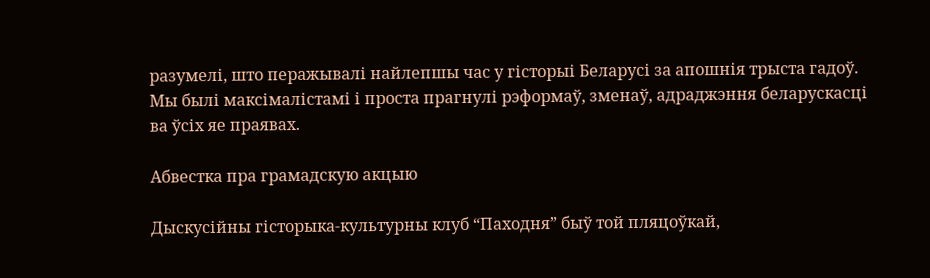разумелі, што перажывалі найлепшы час у гісторыі Беларусі за апошнія трыста гадоў. Мы былі максімалістамі і проста прагнулі рэформаў, зменаў, адраджэння беларускасці ва ўсіх яе праявах.

Абвестка пра грамадскую акцыю

Дыскусійны гісторыка-культурны клуб “Паходня” быў той пляцоўкай,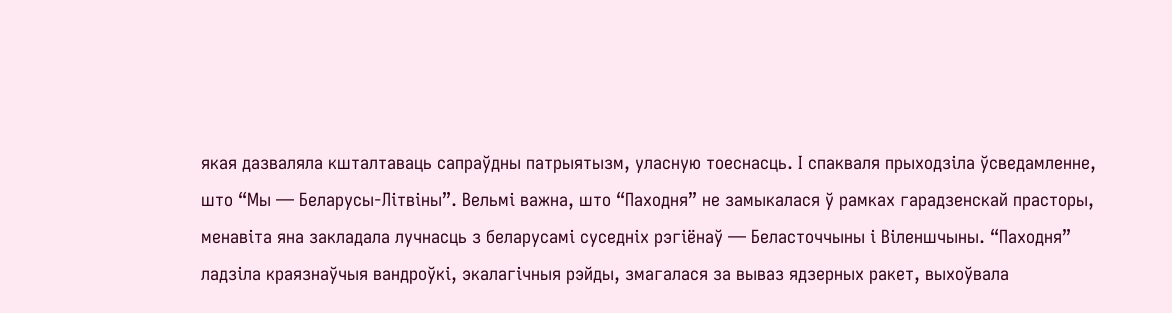якая дазваляла кшталтаваць сапраўдны патрыятызм, уласную тоеснасць. І спакваля прыходзіла ўсведамленне, што “Мы — Беларусы-Літвіны”. Вельмі важна, што “Паходня” не замыкалася ў рамках гарадзенскай прасторы, менавіта яна закладала лучнасць з беларусамі суседніх рэгіёнаў — Беласточчыны і Віленшчыны. “Паходня” ладзіла краязнаўчыя вандроўкі, экалагічныя рэйды, змагалася за вываз ядзерных ракет, выхоўвала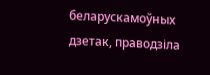беларускамоўных дзетак, праводзіла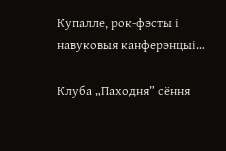Купалле, рок-фэсты і навуковыя канферэнцыі…

Клуба „Паходня” сёння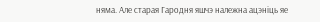няма. Але старая Гародня яшчэ належна ацэніць яе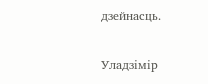дзейнасць.

Уладзімір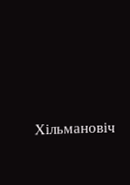Хільмановіч